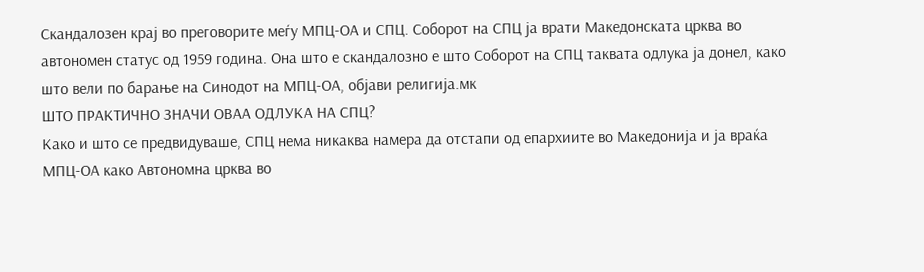Скандалозен крај во преговорите меѓу МПЦ-ОА и СПЦ. Соборот на СПЦ ја врати Македонската црква во автономен статус од 1959 година. Она што е скандалозно е што Соборот на СПЦ таквата одлука ја донел, како што вели по барање на Синодот на МПЦ-ОА, објави религија.мк
ШТО ПРАКТИЧНО ЗНАЧИ ОВАА ОДЛУКА НА СПЦ?
Како и што се предвидуваше, СПЦ нема никаква намера да отстапи од епархиите во Македонија и ја враќа МПЦ-ОА како Автономна црква во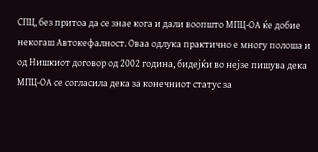СПЦ, без притоа да се знае кога и дали воопшто МПЦ-ОА ќе добие некогаш Автокефалност. Оваа одлука практично е многу полоша и од Нишкиот договор од 2002 година, бидејќи во нејзе пишува дека МПЦ-ОА се согласила дека за конечниот статус за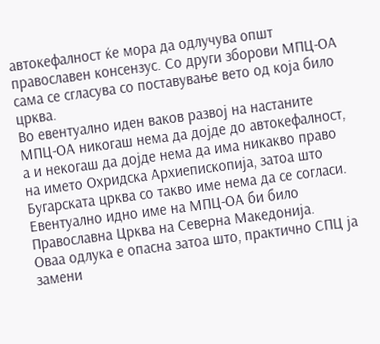автокефалност ќе мора да одлучува општ православен консензус. Со други зборови МПЦ-ОА сама се сгласува со поставување вето од која било црква.
Во евентуално иден ваков развој на настаните МПЦ-ОА никогаш нема да дојде до автокефалност, а и некогаш да дојде нема да има никакво право на името Охридска Архиепископија, затоа што Бугарската црква со такво име нема да се согласи. Евентуално идно име на МПЦ-ОА би било Православна Црква на Северна Македонија.
Оваа одлука е опасна затоа што, практично СПЦ ја замени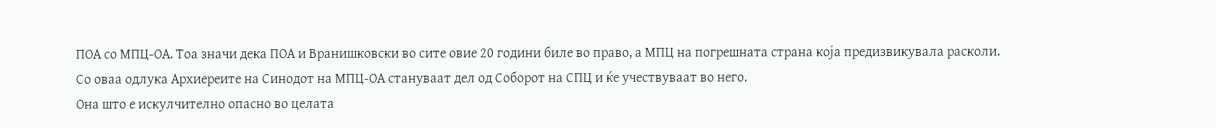ПОА со МПЦ-ОА. Тоа значи дека ПОА и Вранишковски во сите овие 20 години биле во право, а МПЦ на погрешната страна која предизвикувала расколи.
Со оваа одлука Архиереите на Синодот на МПЦ-ОА стануваат дел од Соборот на СПЦ и ќе учествуваат во него.
Она што е искулчително опасно во целата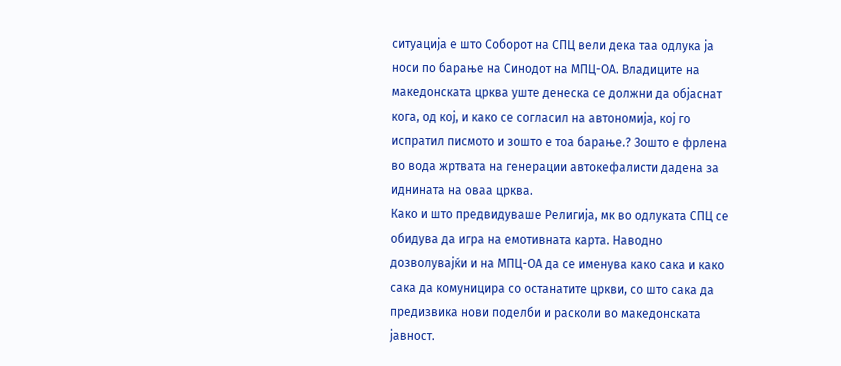ситуација е што Соборот на СПЦ вели дека таа одлука ја носи по барање на Синодот на МПЦ-ОА. Владиците на македонската црква уште денеска се должни да објаснат кога, од кој, и како се согласил на автономија, кој го испратил писмото и зошто е тоа барање.? Зошто е фрлена во вода жртвата на генерации автокефалисти дадена за иднината на оваа црква.
Како и што предвидуваше Религија, мк во одлуката СПЦ се обидува да игра на емотивната карта. Наводно дозволувајќи и на МПЦ-ОА да се именува како сака и како сака да комуницира со останатите цркви, со што сака да предизвика нови поделби и расколи во македонската јавност.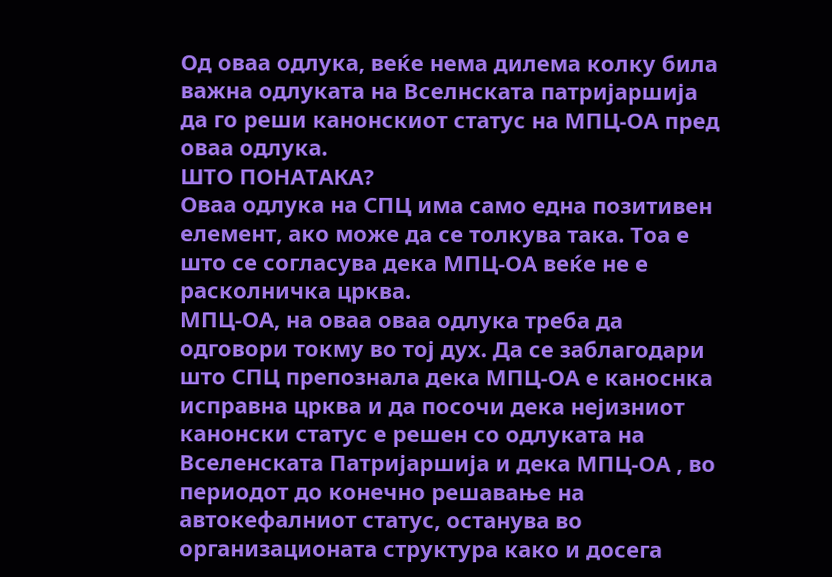Од оваа одлука, веќе нема дилема колку била важна одлуката на Вселнската патријаршија да го реши канонскиот статус на МПЦ-ОА пред оваа одлука.
ШТО ПОНАТАКА?
Оваа одлука на СПЦ има само една позитивен елемент, ако може да се толкува така. Тоа е што се согласува дека МПЦ-ОА веќе не е расколничка црква.
МПЦ-ОА, на оваа оваа одлука треба да одговори токму во тој дух. Да се заблагодари што СПЦ препознала дека МПЦ-ОА е каноснка исправна црква и да посочи дека нејизниот канонски статус е решен со одлуката на Вселенската Патријаршија и дека МПЦ-ОА , во периодот до конечно решавање на автокефалниот статус, останува во организационата структура како и досега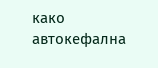како автокефална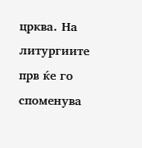црква. На литургиите прв ќе го споменува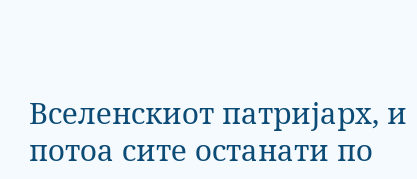Вселенскиот патријарх, и потоа сите останати по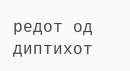редот од диптихот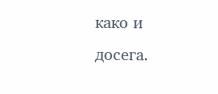како и досега.